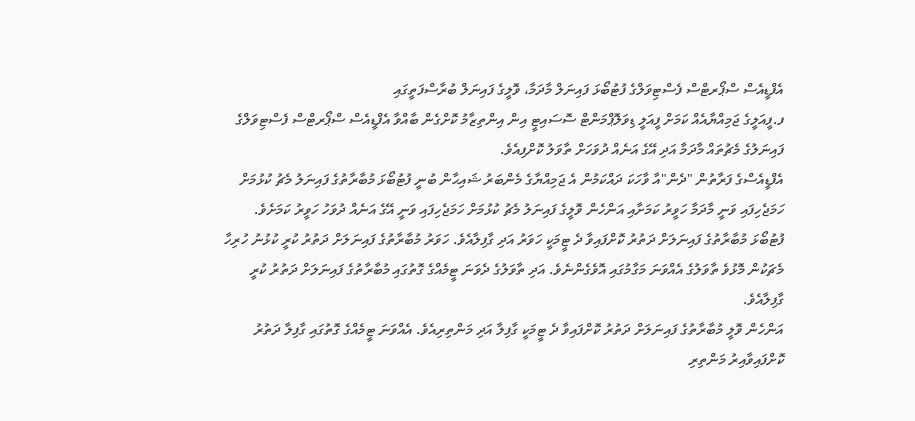އެފްޑީއެސް ސްޕޯރޓްސް ފެސްޓިވަލްގެ ފުޓުބޯޅަ ފައިނަލް މާދަމާ، ވޮލީގެ ފައިނަލް ބުރާސްފަތީގައި
ފ.ފީއަލީގެ ޖަމިއްޔާއެއް ކަމަށް ފީއަލީ ޑިވަލޮޕްމަންޓް ސޮސައިޓީ އިން އިންތިޒާމު ކޮށްގެން ބާއްވާ އެފްޑީއެސް ސްޕޯރޓްސް ފެސްޓިވަލްގެ ފައިނަލުގެ މެޗުތައް މާދަމާ އަދި އޭގެ އަނެއް ދުވަހަށް ތާވަލު ކޮށްފިއެވެ.
އެފްޑީއެސްގެ ފަރާތުން "ދެން"އާ ވާހަކަ ދައްކަމުން އެ ޖަމިއްޔާގެ މެންބަރު ޝައިޙާން ބުނީ ފުޓުބޯޅަ މުބާރާތުގެ ފައިނަލު މެޗު ކުޅުމަށް ހަމަޖެހިފައި ވަނީ މާދަމާ ހަވީރު ކަމަށާއި އަންހެން ވޮލީގެ ފައިނަލު މެޗު ކުޅުމަށް ހަމަޖެހިފައި ވަނީ އޭގެ އަނެއް ދުވަހު ހަވީރު ކަމަށެވެ.
ފުޓުބޯޅަ މުބާރާތުގެ ފައިނަލަށް ދަތުރު ކޮށްފައިވާ ދެ ޓީމަކީ ހަވަރު އަދި ގާފިލާއެވެ. ހަވަރު މުބާރާތުގެ ފައިނަލަށް ދަތުރު ކުރީ ކުޅުނު ހުރިހާ މެޗަކުން މޮޅުވެ ތާވަލުގެ އެއްވަނަ މަގާމުގައި އޮވެގެންނެވެ. އަދި ތާވަލުގެ ދެވަނަ ޓީމެއްގެ ގޮތުގައި މުބާރާތުގެ ފައިނަލަށް ދަތުރު ކުރީ ގާފިލާއެވެ.
އަންހެން ވޮލީ މުބާރާތުގެ ފައިނަލަށް ދަތުރު ކޮށްފައިވާ ދެ ޓީމަކީ ގާފިލާ އަދި މަންތިރިއެވެ. އެއްވަނަ ޓީމެއްގެ ގޮތުގައި ގާފިލާ ދަތުރު ކޮށްފައިވާއިރު މަންތިރި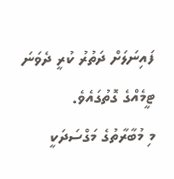ފައިނަލަށް ދަތުރު ކުރީ ދެވަނަ ޓީމެއްގެ ގޮތުގައެވެ.
މި މުބާރާތުގެ މަގްސަދަކީ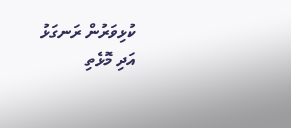ކުޅިވަރުން ރަނގަޅު އަދި މޮޅެތި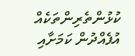ކުޅުންތެރިންތަކެއް އުފެއްދުން ކަމަށާއި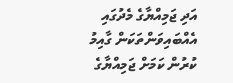އަދި ޖަމިއްޔާގެ މެދުގައި އެއްބައިވަންތަކަން ގާއިމު ކުރުން ކަމަށް ޖަމިއްޔާގެ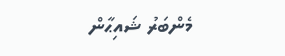މެންބަރު ޝައިޙާން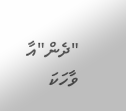"ދެން"އާ ވާހަކަ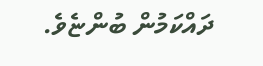ދައްކަމުން ބުންޏެވެ.